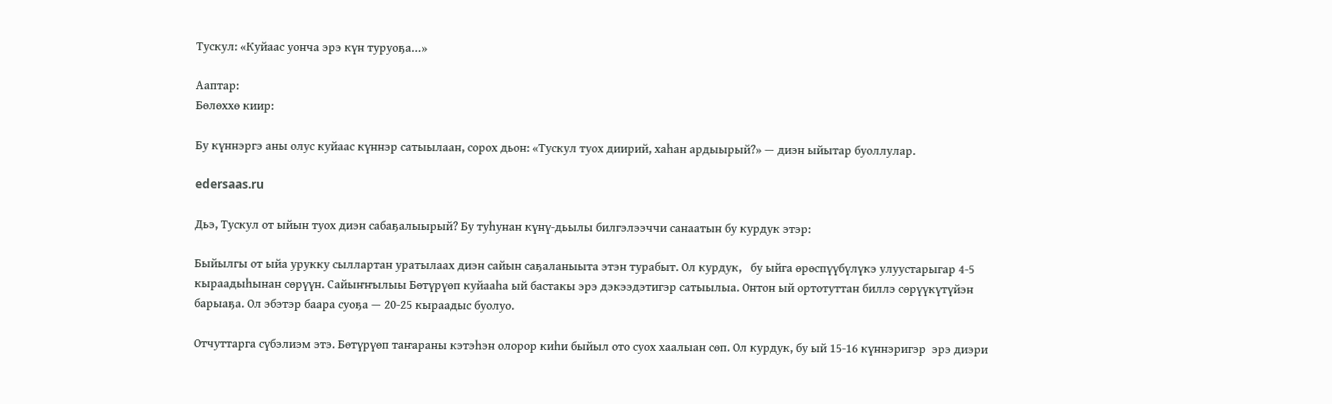Тускул: «Куйаас уонча эрэ күн туруоҕа…»

Ааптар:
Бөлөххө киир:

Бу күннэргэ аны олус куйаас күннэр сатыылаан, сорох дьон: «Тускул туох диирий, хаһан ардыырый?» — диэн ыйытар буоллулар.

edersaas.ru

Дьэ, Тускул от ыйын туох диэн сабаҕалыырый? Бу туһунан күнү-дьылы билгэлээччи санаатын бу курдук этэр:

Быйылгы от ыйа урукку сыллартан уратылаах диэн сайын саҕаланыыта этэн турабыт. Ол курдук,   бу ыйга өрөспүүбүлүкэ улуустарыгар 4-5 кыраадыһынан сөрүүн. Сайыҥҥылыы Бөтүрүөп куйааһа ый бастакы эрэ дэкээдэтигэр сатыылыа. Онтон ый ортотуттан биллэ сөрүүкүтүйэн барыаҕа. Ол эбэтэр баара суоҕа — 20-25 кыраадыс буолуо.

Отчуттарга сүбэлиэм этэ. Бөтүрүөп таҥараны кэтэһэн олорор киһи быйыл ото суох хаалыан сөп. Ол курдук, бу ый 15-16 күннэригэр  эрэ диэри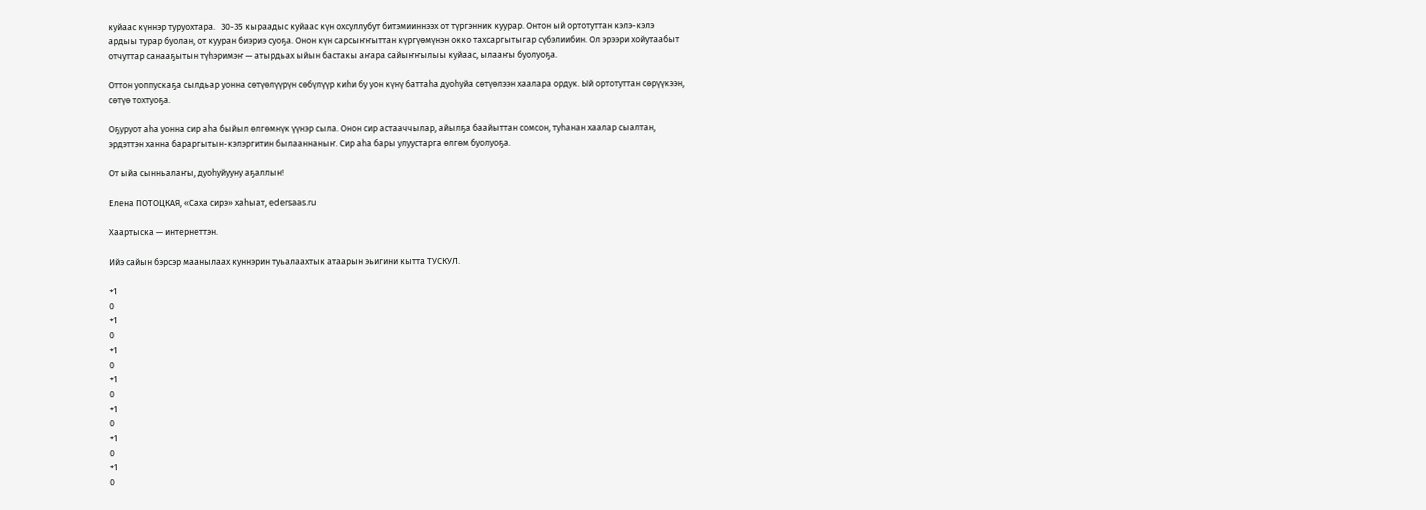куйаас күннэр туруохтара.   30-35 кыраадыс куйаас күн охсуллубут битэмииннээх от түргэнник куурар. Онтон ый ортотуттан кэлэ-кэлэ ардыы турар буолан, от кууран биэриэ суоҕа. Онон күн сарсыҥҥыттан күргүөмүнэн окко тахсаргытыгар сүбэлиибин. Ол эрээри хойутаабыт отчуттар санааҕытын түһэримэҥ — атырдьах ыйын бастакы аҥара сайыҥҥылыы куйаас, ылааҥы буолуоҕа.

Оттон уоппускаҕа сылдьар уонна сөтүөлүүрүн сөбүлүүр киһи бу уон күнү баттаһа дуоһуйа сөтүөлээн хаалара ордук. Ый ортотуттан сөрүүкээн, сөтүө тохтуоҕа.

Оҕуруот аһа уонна сир аһа быйыл өлгөмнүк үүнэр сыла. Онон сир астааччылар, айылҕа баайыттан сомсон, туһанан хаалар сыалтан,  эрдэттэн ханна бараргытын-кэлэргитин былааннаныҥ. Сир аһа бары улуустарга өлгөм буолуоҕа.

От ыйа сынньалаҥы, дуоһуйууну аҕаллын!

Елена ПОТОЦКАЯ, «Саха сирэ» хаһыат, edersaas.ru

Хаартыска — интернеттэн.

Ийэ сайын бэрсэр маанылаах куннэрин туьалаахтык атаарын эьигини кытта ТУСКУЛ.

+1
0
+1
0
+1
0
+1
0
+1
0
+1
0
+1
0